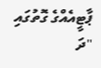ޕާޓީއެއްގެ ގޮތުގައި "ދަ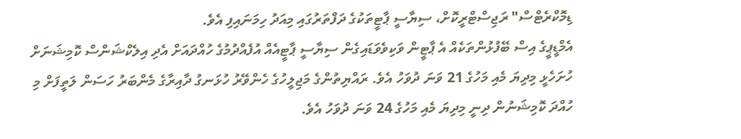ޑިމޮކްރެޓްސް" ރަޖިސްޓްރީކޮށް، ސިޔާސީ ޕާޓީތަކުގެ ދަފްތަރުގައި މިއަދު ހިމަނައިފި އެވެ.
އެމްޑީޕީގެ އިސް ބޭފުޅުންތަކެއް އެ ޕާޓީން ވަކިވެވަޑައިގެން ސިޔާސީ ޕާޓީއެއް އުފެއްދުމުގެ ހުއްދައަށް އެދި އިލެކްޝަންސް ކޮމިޝަނަށް ހުށަހެޅީ މިދިޔަ މެއި މަހުގެ 21 ވަނަ ދުވަހު އެވެ. ރައްޔިތުންގެ މަޖިލީހުގެ ހެންވޭރު ހުޅަނގު ދާއިރާގެ މެންބަރު ހަސަން ލަތީފަށް މި ހުއްދަ ކޮމިޝަނުން ދިނީ މިދިޔަ މެއި މަހުގެ 24 ވަނަ ދުވަހު އެވެ.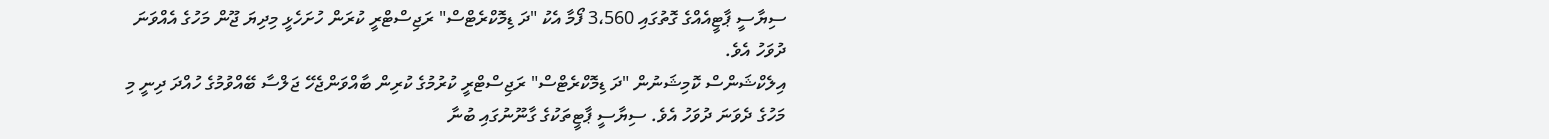ސިޔާސީ ޕާޓީއެއްގެ ގޮތުގައި 3،560 ފޯމާ އެކު "ދަ ޑިމޮކްރެޓްސް" ރަޖިސްޓްރީ ކުރަން ހުށަހެޅީ މިދިޔަ ޖޫން މަހުގެ އެއްވަނަ ދުވަހު އެވެ.
އިލެކްޝަންސް ކޮމިޝަނުން "ދަ ޑިމޮކްރެޓްސް" ރަޖިސްޓްރީ ކުރުމުގެ ކުރިން ބާއްވަންޖެހޭ ޖަލްސާ ބޭއްވުމުގެ ހުއްދަ ދިނީ މި މަހުގެ ދެވަނަ ދުވަހު އެވެ. ސިޔާސީ ޕާޓީތަކުގެ ގާނޫނުގައި ބުނާ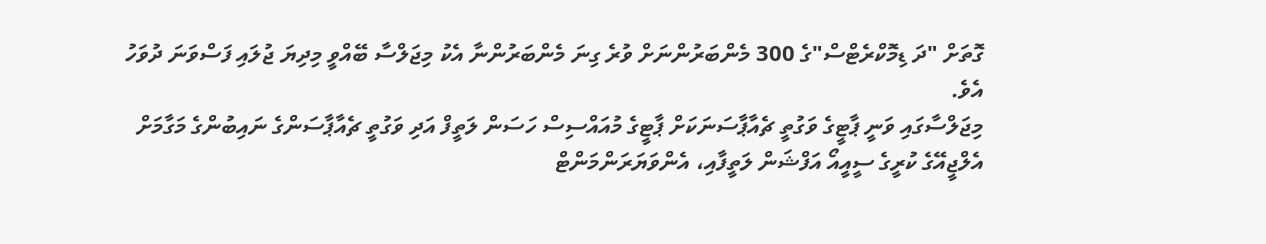ގޮތަށް "ދަ ޑިމޮކްރެޓްސް"ގެ 300 މެންބަރުންނަށް ވުރެ ގިނަ މެންބަރުންނާ އެކު މިޖަލްސާ ބޭއްވީ މިދިޔަ ޖުލައި ފަސްވަނަ ދުވަހު އެވެ.
މިޖަލްސާގައި ވަނީ ޕާޓީގެ ވަގުތީ ޗެއާޕާސަނަކަށް ޕާޓީގެ މުއައްސިސް ހަސަން ލަތީފް އަދި ވަގުތީ ޗެއާޕާސަންގެ ނައިބުންގެ މަގާމަށް އެލްޖީއޭގެ ކުރީގެ ސީއީއޯ އަފްޝަން ލަތީފާއި، އެންވަޔަރަންމަންޓް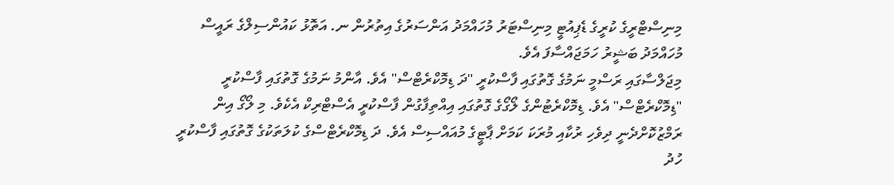މިނިސްޓްރީގެ ކުރީގެ ޑެޕިއުޓީ މިނިސްޓަރު މުހައްމަދު އަންސަރުގެ އިތުރުން ނ. އަތޮޅު ކައުންސިލްގެ ރައީސް މުހައްމަދު ބަޝީރު ހަމަޖައްސާފަ އެވެ.
މިޖަލްސާގައި ރަސްމީ ނަމުގެ ގޮތުގައި ފާސްކުރީ "ދަ ޑިމޮކްރެޓްސް" އެވެ. އާންމު ނަމުގެ ގޮތުގައި ފާސްކުރީ "ޑިމޮކްރެޓްސް" އެވެ. ޑިމޮކްރެޓުންގެ ލޯގޯގެ ގޮތުގައި އިއްތިފާގުން ފާސްކުރީ އެސްޓްރިކް އެކެވެ. މި ލޯގޯ އިން ރަމްޒުކޮށްދެނީ ދިވެހި ރުކާއި މުރަކަ ކަމަށް ޕާޓީގެ މުއައްސިސް އެވެ. ދަ ޑިމޮކްރެޓްސްގެ ކުލަތަކުގެ ގޮތުގައި ފާސްކުރީ ހުދު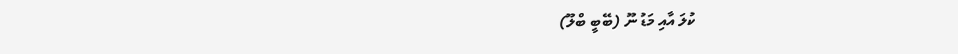ކުލަ އާއި މަޑު ނޫ (ބޭބީ ބްލޫ)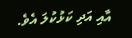އާއި އަދި ކަޅުކުލަ އެވެ.